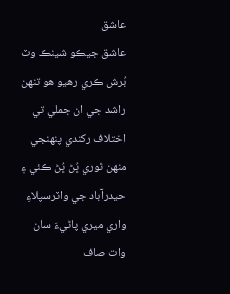عاشق
عاشق جيڪو شينڪ وٽ بُرش ڪري رهيو هو تنھن راشد جي ان جملي تي اختلاف رکندي پنهنجي منهن ٿوري ڀُڻ ڀُڻ ڪئي ۽ حيدرآباد جي واٽرسپلاءِ واري ميري پاڻيءَ سان وات صاف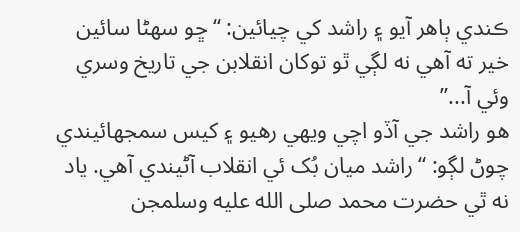ڪندي ٻاهر آيو ۽ راشد کي چيائين: “ڇو سهڻا سائين خير ته آهي نه لڳي ٿو توکان انقلابن جي تاريخ وسري وئي آ...”
هو راشد جي آڏو اچي ويهي رهيو ۽ کيس سمجهائيندي چوڻ لڳو: “راشد ميان بُک ئي انقلاب آڻيندي آهي. ياد نه ٿي حضرت محمد صلى الله عليه وسلمجن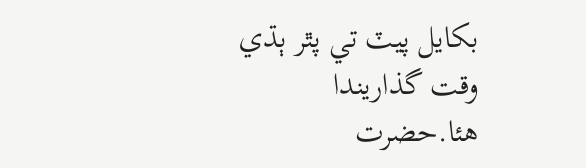بکايل پيٽ تي پٿر ٻڌي وقت گذاريندا هئا.حضرت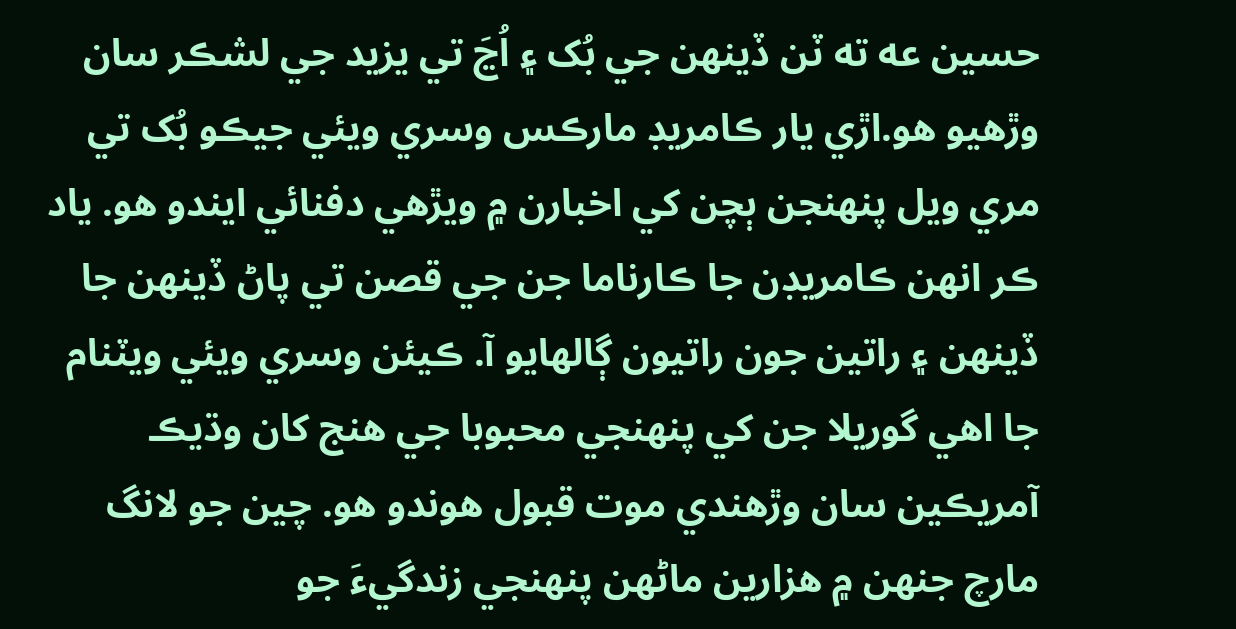حسين عه ته ٽن ڏينهن جي بُک ۽ اُڃَ تي يزيد جي لشڪر سان وڙهيو هو.اڙي يار ڪامريڊ مارڪس وسري ويئي جيڪو بُک تي مري ويل پنهنجن ٻچن کي اخبارن ۾ ويڙهي دفنائي ايندو هو. ياد ڪر انهن ڪامريڊن جا ڪارناما جن جي قصن تي پاڻ ڏينهن جا ڏينهن ۽ راتين جون راتيون ڳالهايو آ. ڪيئن وسري ويئي ويٽنام جا اهي گوريلا جن کي پنهنجي محبوبا جي هنج کان وڌيڪ آمريڪين سان وڙهندي موت قبول هوندو هو. چين جو لانگ مارچ جنهن ۾ هزارين ماڻهن پنهنجي زندگيءَ جو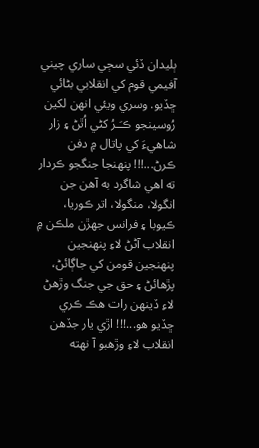ٻليدان ڏئي سڄي ساري چيني آفيمي قوم کي انقلابي بڻائي ڇڏيو. وسري ويئي انهن لکين رُوسينجو ڪـَـرُ کڻي اُٿڻ ۽ زار شاهيءَ کي پاتال ۾ دفن ڪرڻ...!!! پنهنجا جنگجو ڪردار ته اهي شاگرد به آهن جن انگولا، منگولا، اتر ڪوريا، ڪيوبا ۽ فرانس جهڙن ملڪن ۾ انقلاب آڻڻ لاءِ پنهنجين پنهنجين قومن کي جاڳائڻ، پڙهائڻ ۽ حق جي جنگ وڙهڻ لاءِ ڏينهن رات هڪ ڪري ڇڏيو هو...!!! اڙي يار جڏهن انقلاب لاءِ وڙهبو آ نهته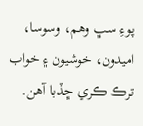پوءِ سڀ وهم، وسوسا، اميدون، خوشيون ۽ خواب ترڪ ڪري ڇڏبا آهن.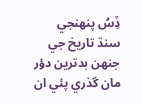ڏِسُ پنھنجي سنڌ تاريخ جي جنھن بدترين دؤر مان گذري پئي ان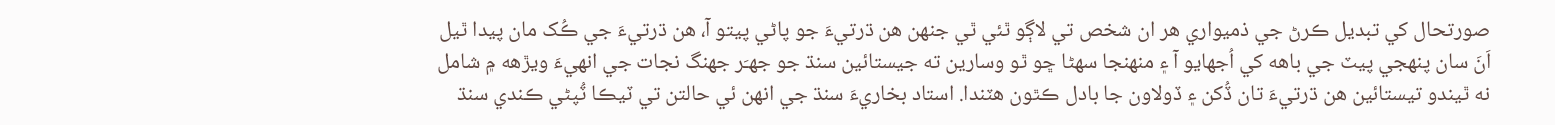صورتحال کي تبديل ڪرڻ جي ذميواري ھر ان شخص تي لاڳو ٿئي ٿي جنھن ھن ڌرتيءَ جو پاڻي پيتو آ، ھن ڌرتيءَ جي ڪُک مان پيدا ٿيل اَنَ سان پنھجي پيٽ جي باھه کي اُجھايو آ ۽ منھنجا سھڻا ڇو ٿو وسارين ته جيستائين سنڌ جو جھـَر جھنگ نجات جي انھيءَ ويڙھه ۾ شامل نه ٿيندو تيستائين ھن ڌرتيءَ تان ڏُکن ۽ ڏولاون جا بادل ڪٿون ھٽندا. استاد بخاريءَ سنڌ جي انھن ئي حالتن تي ٽيڪا ٽُپڻي ڪندي سنڌ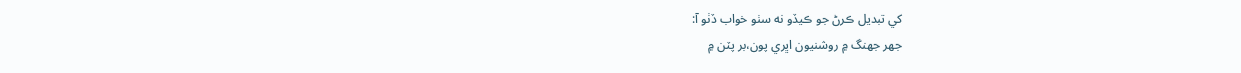کي تبديل ڪرڻ جو ڪيڏو نه سٺو خواب ڏٺو آ:
جھر جھنگ ۾ روشنيون اڀري پون،بر پٽن ۾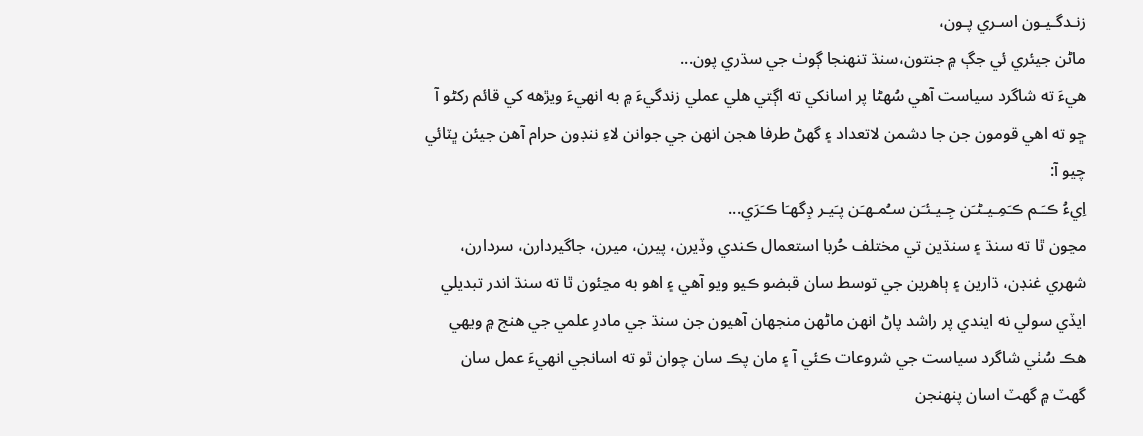زنـدگـيـون اسـري پـون،
ماڻن جيئري ئي جڳ ۾ جنتون،سنڌ تنھنجا ڳوٺ جي سڌري پون...
ھيءَ ته شاگرد سياست آھي سُھڻا پر اسانکي ته اڳتي ھلي عملي زندگيءَ ۾ به انھيءَ ويڙھه کي قائم رکڻو آ ڇو ته اهي قومون جن جا دشمن لاتعداد ۽ گهڻ طرفا هجن انهن جي جوانن لاءِ ننڊون حرام آهن جيئن ڀٽائي چيو آ:
اِيءُ ڪـَـم ڪـَمِـيـڻـَن جِـيـئـَن سـُمـهـَن پـَيـر ڊِگهـَا ڪـَرَي...
مڃون ٿا ته سنڌ ۽ سنڌين تي مختلف حُربا استعمال ڪندي وڏيرن، پيرن، ميرن، جاگيردارن، سردارن، شهري غنڊن، ڌارين ۽ ٻاهرين جي توسط سان قبضو ڪيو ويو آهي ۽ اهو به مڃئون ٿا ته سنڌ اندر تبديلي ايڏي سولي نه ايندي پر راشد پاڻ انهن ماڻهن منجهان آهيون جن سنڌ جي مادرِ علمي جي هنج ۾ ويهي ھڪ سُٺي شاگرد سياست جي شروعات ڪئي آ ۽ مان پڪ سان چوان ٿو ته اسانجي انهيءَ عمل سان گهٽ ۾ گهٽ اسان پنهنجن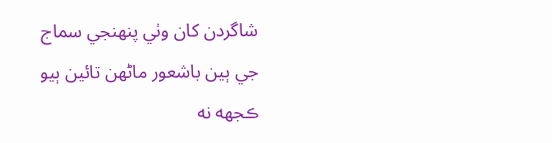شاگردن کان وٺي پنهنجي سماج جي ٻين باشعور ماڻهن تائين ٻيو ڪجھه نه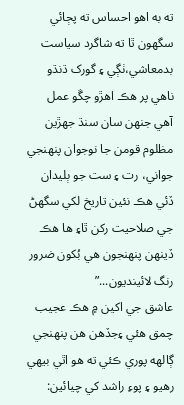ته به اهو احساس ته پڄائي سگهون ٿا ته شاگرد سياست بدمعاشي،ٺڳي ۽ گورک ڌنڌو ناهي پر ھڪ اهڙو چڱو عمل آهي جنهن سان سنڌ جهڙين مظلوم قومن جا نوجوان پنهنجي جواني، رت ۽ ست جو ٻليدان ڏئي هڪ نئين تاريخ لکي سگهڻ جي صلاحيت رکن ٿا۽ ھا هڪ ڏينهن پنھنجون ھي بُکون ضرور رنگ لائينديون...”
عاشق جي اکين ۾ هڪ عجيب چمق هئي ۽جڏھن هن پنھنجي ڳالھه پوري ڪئي ته هو اٿي بيهي رهيو ۽ پوءِ راشد کي چيائين: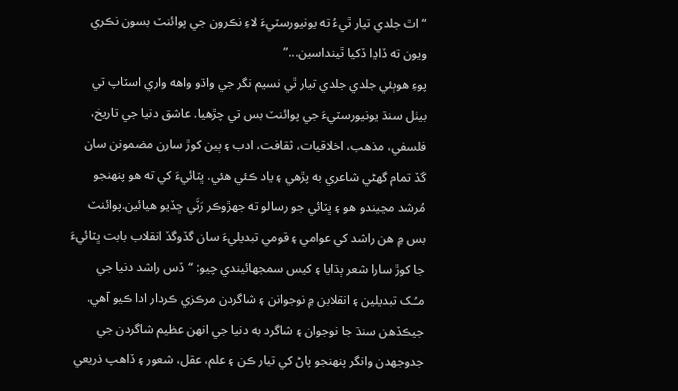“اٿ جلدي تيار ٿيءُ ته يونيورسٽيءَ لاءِ نڪرون جي پوائنٽ بسون نڪري ويون ته ڏاڍا ڏکيا ٿينداسين...”
پوءِ ھوٻئي جلدي جلدي تيار ٿي نسيم نگر جي واڌو واهه واري اسٽاپ تي بيٺل سنڌ يونيورسٽيءَ جي پوائنٽ بس تي چڙهيا. عاشق دنيا جي تاريخ، فلسفي، مذهب، اخلاقيات، ثقافت، ادب ۽ ٻين کوڙ سارن مضمونن سان گڏ تمام گهڻي شاعري به پڙهي ۽ ياد ڪئي هئي. ڀٽائيءَ کي ته هو پنهنجو مُرشد مڃيندو هو ۽ ڀٽائي جو رسالو ته جهڙوڪر رَٽَي ڇڏيو هيائين.پوائنٽ بس ۾ هن راشد کي عوامي ۽ قومي تبديليءَ سان گڏوگڏ انقلاب بابت ڀٽائيءَ جا کوڙ سارا شعر ٻڌايا ۽ کيس سمجهائيندي چيو: “ڏس راشد دنيا جي مـُـک تبديلين ۽ انقلابن ۾ نوجوانن ۽ شاگردن مرڪزي ڪردار ادا ڪيو آهي. جيڪڏهن سنڌ جا نوجوان ۽ شاگرد به دنيا جي انهن عظيم شاگردن جي جدوجهدن وانگر پنهنجو پاڻ کي تيار ڪن ۽ علم، عقل، شعور ۽ ڏاهپ ذريعي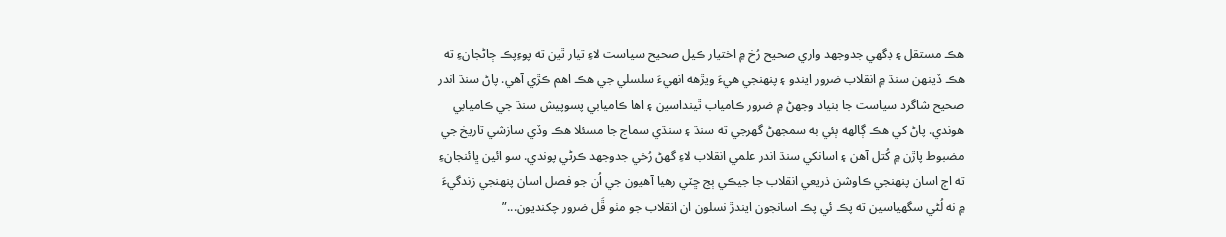هڪ مستقل ۽ ڊگهي جدوجهد واري صحيح رُخ ۾ اختيار ڪيل صحيح سياست لاءِ تيار ٿين ته پوءِپڪ ڄاڻجانءِ ته هڪ ڏينهن سنڌ ۾ انقلاب ضرور ايندو ۽ پنھنجي ھيءَ ويڙھه انھيءَ سلسلي جي ھڪ اھم ڪڙي آھي. پاڻ سنڌ اندر صحيح شاگرد سياست جا بنياد وجھڻ ۾ ضرور ڪامياب ٿينداسين ۽ اھا ڪاميابي پسوپيش سنڌ جي ڪاميابي ھوندي. پاڻ کي ھڪ ڳالھه ٻئي به سمجھڻ گھرجي ته سنڌ ۽ سنڌي سماج جا مسئلا هڪ وڏي سازشي تاريخ جي مضبوط پاڙن ۾ کُتل آهن ۽ اسانکي سنڌ اندر علمي انقلاب لاءِ گهڻ رُخي جدوجهد ڪرڻي پوندي. سو ائين ڀائنجانءِ ته اڄ اسان پنهنجي ڪاوشن ذريعي انقلاب جا جيڪي ٻج ڇٽي رهيا آهيون جي اُن جو فصل اسان پنهنجي زندگيءَ ۾ نه لُڻي سگهياسين ته پڪ ئي پڪ اسانجون ايندڙ نسلون ان انقلاب جو مٺو ڦَل ضرور چکنديون...”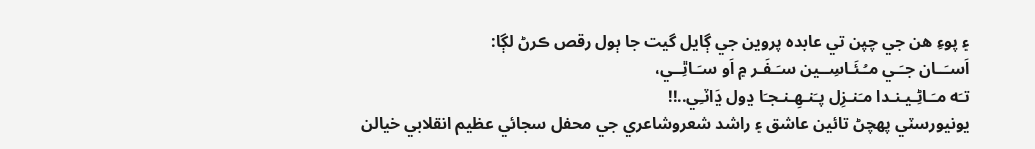۽ پوءِ ھن جي چپن تي عابده پروين جي ڳايل گيت جا ٻول رقص ڪرڻ لڳا:
اَسـَــان جـَـي مـُـئَـاسِــين سـَـفَـر ۾ اَو سـَـاٿِــي،
تـَه مـَـاڻِـيـنـدا مـَنـزِل پـَنـهِـنـجـَا ڍول ڍَاٽـِي..!!
يونيورسٽي پهچڻ تائين عاشق ۽ راشد شعروشاعري جي محفل سجائي عظيم انقلابي خيالن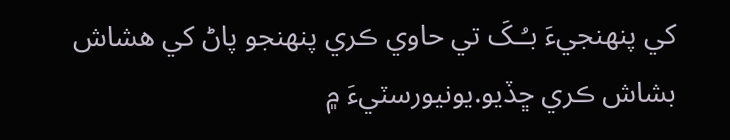کي پنهنجيءَ بـُـکَ تي حاوي ڪري پنهنجو پاڻ کي هشاش بشاش ڪري ڇڏيو.يونيورسٽيءَ ۾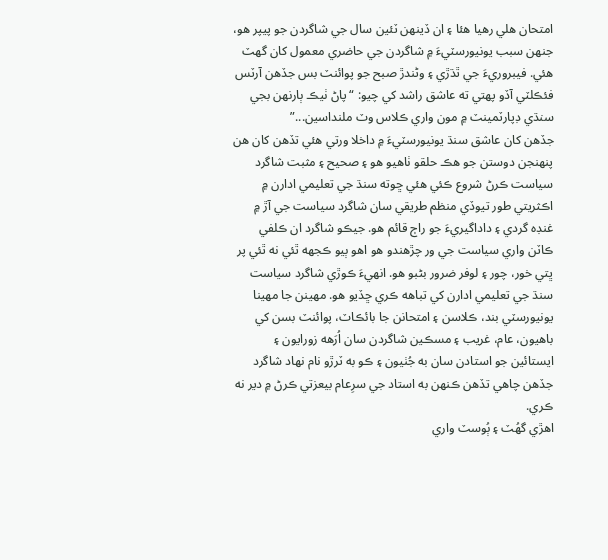امتحان هلي رهيا هئا ۽ ان ڏينهن ٽئين سال جي شاگردن جو پيپر هو، جنهن سبب يونيورسٽيءَ ۾ شاگردن جي حاضري معمول کان گهٽ هئي. فيبروريءَ جي ٿڌڙي ۽ وڻندڙ صبح جو پوائنٽ بس جڏهن آرٽس فئڪلٽي آڏو پهتي ته عاشق راشد کي چيو: “پاڻ ٺيڪ ٻارنهن بجي سنڌي ڊپارٽمينٽ ۾ مون واري ڪلاس وٽ ملنداسين...”
جڏهن کان عاشق سنڌ يونيورسٽيءَ ۾ داخلا ورتي هئي تڏهن کان هن پنهنجن دوستن جو هڪ حلقو ٺاهيو هو ۽ صحيح ۽ مثبت شاگرد سياست ڪرڻ شروع ڪئي هئي ڇوته سنڌ جي تعليمي ادارن ۾ اڪثريتي طور تيوڏي منظم طريقي سان شاگرد سياست جي آڙ ۾ غنڊه گردي ۽ داداگيريءَ جو راڄ قائم هو. جيڪو شاگرد ان ڪلفي ڪاٽن واري سياست جي ور چڙهندو هو اهو ٻيو ڪجهه ٿئي نه ٿئي پر ڀتي خور، چور ۽ لوفر ضرور بڻبو هو. انهيءَ ڪوڙي شاگرد سياست سنڌ جي تعليمي ادارن کي تباهه ڪري ڇڏيو هو. مهينن جا مهينا يونيورسٽي بند، ڪلاسن ۽ امتحانن جا بائڪاٽ، پوائنٽ بسن کي باهيون، عام، غريب ۽ مسڪين شاگردن سان اُرَهه زورايون ۽ ايستائين جو استادن سان به جُٺيون ۽ ڪو به ٽرڙو نام نهاد شاگرد جڏهن چاهي تڏهن ڪنهن به استاد جي سرِعام بيعزتي ڪرڻ ۾ دير نه ڪري.
اهڙي گهُٽ ۽ ٻُوسٽ واري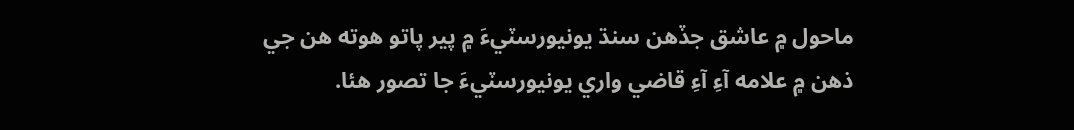ماحول ۾ عاشق جڏهن سنڌ يونيورسٽيءَ ۾ پير پاتو هوته هن جي ذھن ۾ علامه آءِ آءِ قاضي واري يونيورسٽيءَ جا تصور هئا.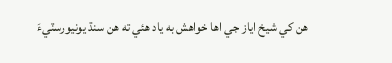هن کي شيخ اياز جي اھا خواھش به ياد ھئي ته ھن سنڌ يونيورسٽيءَ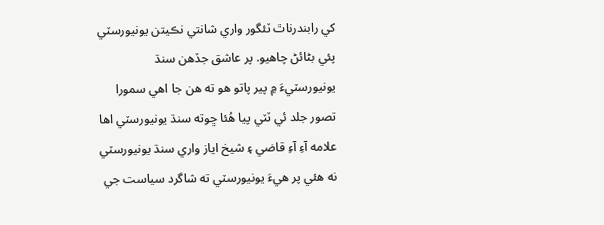کي رابندرناٿ ٽئگور واري شانتي نڪيتن يونيورسٽي پئي بڻائڻ چاهيو. پر عاشق جڏھن سنڌ يونيورسٽيءَ ۾ پير پاتو ھو ته ھن جا اهي سمورا تصور جلد ئي ٽٽي پيا هُئا ڇوته سنڌ يونيورسٽي اها علامه آءِ آءِ قاضي ۽ شيخ اياز واري سنڌ يونيورسٽي نه هئي پر هيءَ يونيورسٽي ته شاگرد سياست جي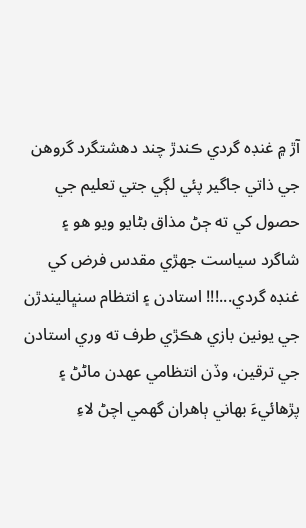آڙ ۾ غنڊه گردي ڪندڙ چند دھشتگرد گروهن جي ذاتي جاگير پئي لڳي جتي تعليم جي حصول کي ته ڄڻ مذاق بڻايو ويو هو ۽ شاگرد سياست جهڙي مقدس فرض کي غنڊه گردي...!!! استادن ۽ انتظام سنڀاليندڙن جي يونين بازي هڪڙي طرف ته وري استادن جي ترقين، وڏن انتظامي عهدن ماڻڻ ۽ پڙهائيءَ بهاني ٻاهران گهمي اچڻ لاءِ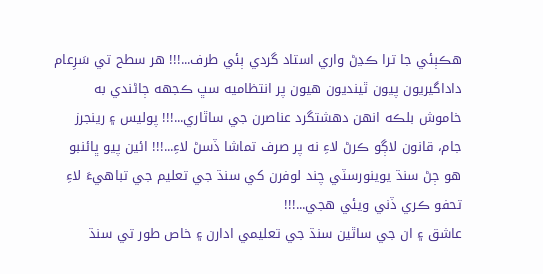هڪٻئي جا ترا ڪڍڻ واري استاد گردي ٻئي طرف...!!! هر سطح تي سَرِعام داداگيريون پيون ٿينديون هيون پر انتظاميه سڀ ڪجهه ڄاڻندي به خاموش بلڪه انهن دهشتگرد عناصرن جي ساٿاري...!!! پوليس ۽ رينجرز جام، قانون لاڳو ڪرڻ لاءِ نه پر صرف تماشا ڏسڻ لاءِ...!!! ائين پيو ڀائنبو هو ڄڻ سنڌ يوينورسٽي چند لوفرن کي سنڌ جي تعليم جي تباھيءَ لاءِ تحفو ڪري ڏني ويئي ھجي...!!!
عاشق ۽ ان جي ساٿين سنڌ جي تعليمي ادارن ۽ خاص طور تي سنڌ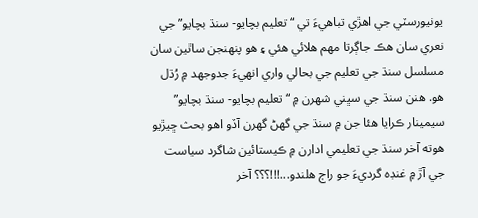يونيورسٽي جي اهڙي تباهيءَ تي “تعليم بچايو- سنڌ بچايو” جي نعري سان هڪ جاڳرتا مهم هلائي هئي ۽ هو پنهنجن ساٿين سان مسلسل سنڌ جي تعليم جي بحالي واري انھيءَ جدوجهد ۾ رُڌل هو. هنن سنڌ جي سڀني شهرن ۾ “تعليم بچايو- سنڌ بچايو” سيمينار ڪرايا هئا جن ۾ سنڌ جي گهڻ گهرن آڏو اهو بحث ڇيڙيو هوته آخر سنڌ جي تعليمي ادارن ۾ ڪيستائين شاگرد سياست جي آڙ ۾ غنڊه گرديءَ جو راڄ هلندو...!!!؟؟؟ آخر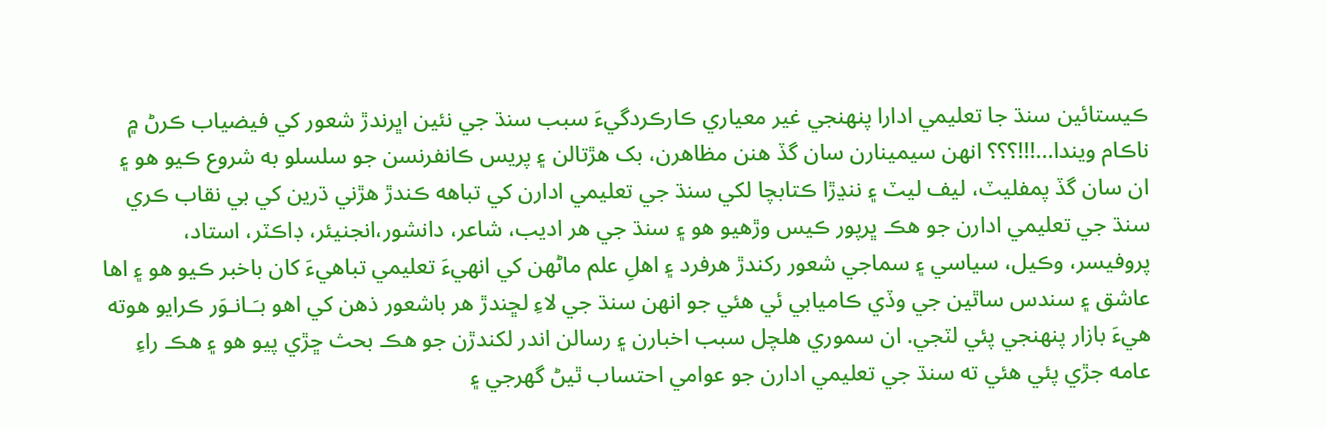ڪيستائين سنڌ جا تعليمي ادارا پنهنجي غير معياري ڪارڪردگيءَ سبب سنڌ جي نئين اڀرندڙ شعور کي فيضياب ڪرڻ ۾ ناڪام ويندا...!!!؟؟؟ انهن سيمينارن سان گڏ هنن مظاهرن، بک هڙتالن ۽ پريس ڪانفرنسن جو سلسلو به شروع ڪيو هو ۽ ان سان گڏ پمفليٽ، ليف ليٽ ۽ ننڍڙا ڪتابچا لکي سنڌ جي تعليمي ادارن کي تباهه ڪندڙ هڙني ڌرين کي بي نقاب ڪري سنڌ جي تعليمي ادارن جو هڪ ڀرپور ڪيس وڙهيو هو ۽ سنڌ جي هر اديب، شاعر، دانشور،انجنيئر، ڊاڪٽر، استاد، پروفيسر، وڪيل، سياسي ۽ سماجي شعور رکندڙ هرفرد ۽ اهلِ علم ماڻهن کي انهيءَ تعليمي تباهيءَ کان باخبر ڪيو هو ۽ اها عاشق ۽ سندس ساٿين جي وڏي ڪاميابي ئي هئي جو انهن سنڌ جي لاءِ لڇندڙ هر باشعور ذهن کي اهو بـَـانـوَر ڪرايو هوته هيءَ بازار پنهنجي پئي لٽجي. ان سموري هلچل سبب اخبارن ۽ رسالن اندر لکندڙن جو هڪ بحث ڇڙي پيو هو ۽ هڪ راءِ عامه جڙي پئي هئي ته سنڌ جي تعليمي ادارن جو عوامي احتساب ٿيڻ گهرجي ۽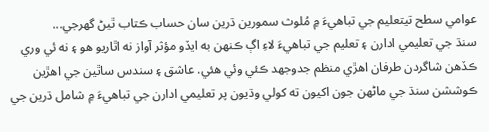عوامي سطح تيتعليم جي تباهيءَ ۾ مُلوث سمورين ڌرين سان حساب ڪتاب ٿيڻ گهرجي...
سنڌ جي تعليمي ادارن ۽ تعليم جي تباهيءَ لاءِ اڳ ڪنهن به ايڏو مؤثر آواز نه اٿاريو هو ۽ نه ئي وري ڪڏهن شاگردن طرفان اهڙي منظم جدوجهد ڪئي وئي هئي. عاشق ۽ سندس ساٿين جي اهڙين ڪوششن سنڌ جي ماڻهن جون اکيون ته کولي وڌيون پر تعليمي ادارن جي تباهيءَ ۾ شامل ڌرين جي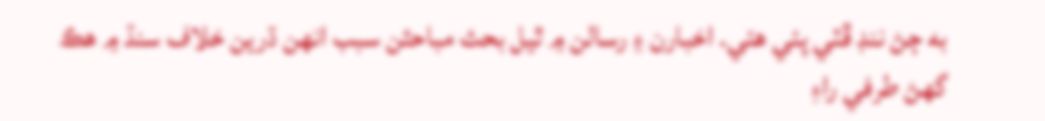به ڄڻ ننڊ ڦٽي پئي هئي. اخبارن ۽ رسالن ۾ ٿيل بحث مباحثن سبب انهن ڌرين خلاف سنڌ ۾ هڪ گهڻ طرفي راءِ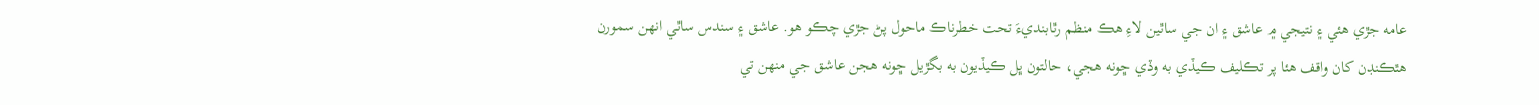عامه جڙي هئي ۽ نتيجي ۾ عاشق ۽ ان جي ساٿين لاءِ ھڪ منظم رٿابنديءَ تحت خطرناڪ ماحول پڻ جڙي چڪو هو. عاشق ۽ سندس ساٿي انهن سمورن هٿڪنڊن کان واقف هئا پر تڪليف ڪيڏي به وڏي ڇونه هجي، حالتون ڀل ڪيڏيون به بگڙيل ڇونه هجن عاشق جي منهن تي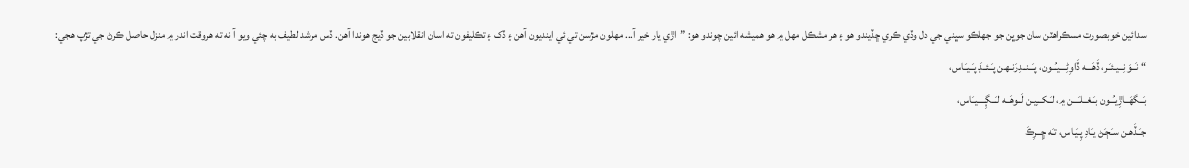سدائين خوبصورت مسڪراهٽن سان جوڀن جو جهلڪو سڀني جي دل وڏي ڪري ڇڏيندو هو ۽ هر مشڪل مهل ۾ ھو هميشه ائين چوندو هو: ”اڙي يار خير آ... مهلون مڙسن تي ئي اينديون آهن ۽ ڏک ۽ تڪليفون ته اسان انقلابين جو ڏيج هوندا آهن. ڏس مرشد لطيف به چئي ويو آ نه ته هروقت اندر ۾ منزل حاصل ڪرڻ جي تڙپ هجي:
“نَــوَ نِــيـئـَـر، ڏَهَـــه ڏَاوِڻِـــيـُــون، پـَــنــدِرَنـهـن پـَـئــڊَ پـَـيـَـاس،
بَــگهَــاڙِيـُــون بـَـغــلـَـــن ۾، لـَـکـــِيـن لَــوهَــه لـَــڳِــــيــَاس،
جـَـڏَهـن سـَڄـَڻ يـَادِ پِـيَـاس، تـَه ڇِــرِڪَ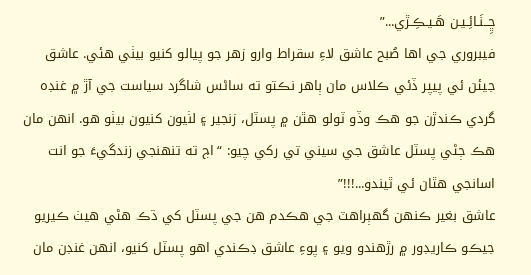ڇِــنَـائِـيـن هَـيـڪِـڙي...”
فيبروري جي اها صُبح عاشق لاءِ سقراط وارو زهر جو پيالو کنيو بيٺي هئي. عاشق جيئن ئي پيپر ڏئي ڪلاس مان ٻاهر نڪتو ته ساڻس شاگرد سياست جي آڙ ۾ غنڊه گردي ڪندڙن جو هڪ وڏو ٽولو هٿن ۾ پسٽل، زنجير ۽ لٺيون کنيون بيٺو هو. انهن مان هڪ ڄڻي پسٽل عاشق جي سيني تي رکي چيو: “اڄ ته تنهنجي زندگيءَ جو انت اسانجي هٿان ئي ٿيندو...!!!”
عاشق بغير ڪنهن گهٻراهٽ جي هڪدم هن جي پسٽل کي ڌڪ هڻي هيٺ ڪيريو جيڪو ڪاريڊور ۾ رڙهندو ويو ۽ پوءِ عاشق ڊڪندي اهو پسٽل کنيو، انھن غنڊن مان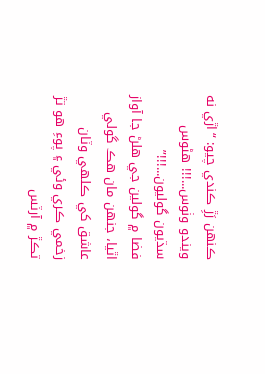ڪنھن رَڙِ ڪندي چيو: “اڙي نه ويندو وٺوس...!!! هڻوس سڌيون گوليون...!!!”
فضا ۾ گولين جي هلڻ جا آواز اٿيا، جنهن مان هڪ گولي عاشق کي ڪلهي وٽان زخمي ڪري وئي ۽ پوءِ ھو تڙ تڪڙ ۾ آرٽس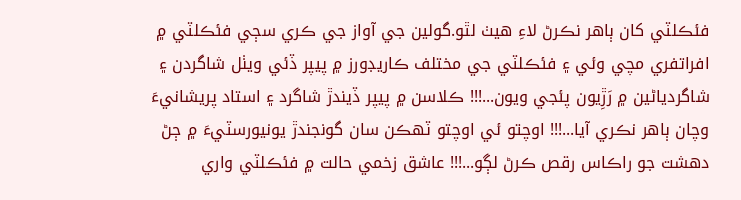فئڪلٽي کان ٻاهر نڪرڻ لاءِ هيٺ لٿو.گولين جي آواز جي ڪري سڄي فئڪلٽي ۾ افراتفري مچي وئي ۽ فئڪلٽي جي مختلف ڪاريڊورز ۾ پيپر ڏئي ويٺل شاگردن ۽ شاگردياڻين ۾ رَڙِيون پئجي ويون...!!! ڪلاسن ۾ پيپر ڏيندڙ شاگرد ۽ استاد پريشانيءَ وچان ٻاهر نڪري آيا...!!! اوچتو ئي اوچتو ٽھڪن سان گونجندڙ يونيورسٽيءَ ۾ ڄڻ دهشت جو راڪاس رقص ڪرڻ لڳو...!!! عاشق زخمي حالت ۾ فئڪلٽي واري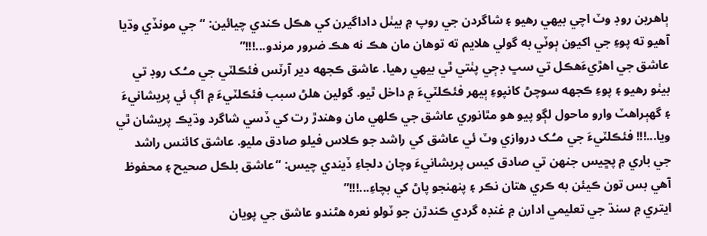ٻاهرين روڊ وٽ اچي بيهي رهيو ۽ شاگردن جي روپ ۾ بيٺل داداگيرن کي ھڪل ڪندي چيائين: “جي مونڏي وڌيا آهيو ته پوءِ جي اکيون ٻوٽي به گولي هلايم ته توهان مان هڪ نه هڪ ضرور مرندو...!!!”
عاشق جي اهڙيءَھڪل تي سڀ ڊڄي پٺتي ٿي بيهي رهيا. عاشق ڪجهه دير آرٽس فئڪلٽي جي مـُـک روڊ تي بيٺو رهيو ۽ پوءِ ڪجهه سوچڻ کانپوءِ ٻيهر فئڪلٽيءَ ۾ داخل ٿيو. گولين هلڻ سبب فئڪلٽيءَ ۾ اڳ ئي پريشانيءَ ۽ گهٻراهٽ وارو ماحول لڳو پيو هو مٿانوري عاشق جي ڪلهي مان وهندڙ رت کي ڏسي شاگرد وڌيڪ پريشان ٿي ويا...!!! فئڪلٽيءَ جي مـُـک دروازي وٽ ئي عاشق کي راشد جو ڪلاس فيلو صادق مليو. عاشق کائنس راشد جي باري ۾ پڇيس جنهن تي صادق کيس پريشانيءَ وچان دلجاءِ ڏيندي چيس: “عاشق بلڪل صحيح ۽ محفوظ آهي بس تون ڪيئن به ڪري هتان نڪر ۽ پنهنجو پاڻ کي بچاءِ...!!!”
ايتري ۾ سنڌ جي تعليمي ادارن ۾ غنڊه گردي ڪندڙن جو ٽولو نعره هڻندو عاشق جي پويان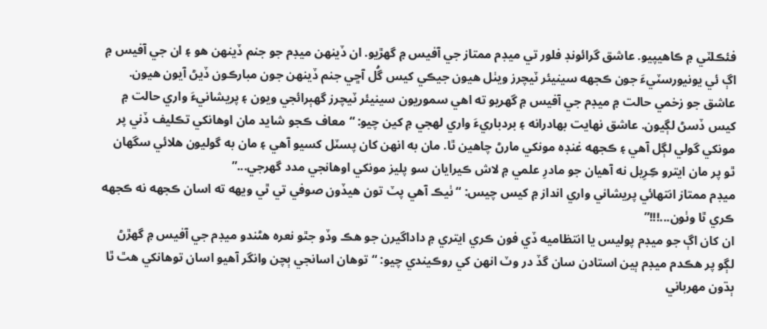فئڪلٽي ۾ ڪاھيپيو. عاشق گرائونڊ فلور تي ميڊم ممتاز جي آفيس ۾ گهڙيو. ان ڏينهن ميڊم جو جنم ڏينهن هو ۽ ان جي آفيس ۾ اڳ ئي يونيورسٽيءَ جون ڪجهه سينيئر ٽيچرز ويٺل هيون جيڪي کيس گُل آڇي جنم ڏينهن جون مبارڪون ڏيڻ آيون هيون. عاشق جو زخمي حالت ۾ ميڊم جي آفيس ۾ گهريو ته اهي سموريون سينيئر ٽيچرز گهٻرائجي ويون ۽ پريشانيءَ واري حالت ۾ کيس ڏسڻ لڳيون. عاشق نهايت بهادرانه ۽ بردباريءَ واري لهجي ۾ کين چيو: “معاف ڪجو شايد مان اوهانکي تڪليف ڏني پر مونکي گولي لڳل آهي ۽ ڪجهه غنڊه مونکي مارڻ چاهين ٿا. مان به انهن کان پسٽل کسيو آهي ۽ مان به گوليون هلائي سگهان ٿو پر مان ايترو ڪِرِيل نه آهيان جو مادرِ علمي ۾ لاش ڪيرايان سو پليز مونکي اوهانجي مدد گهرجي...”
ميڊم ممتاز انتهائي پريشاني واري انداز ۾ کيس چيس: “ٺيڪ آهي پٽ تون هيڏون صوفي تي ٿي ويهه ته اسان ڪجهه نه ڪجهه ڪري ٿا وٺون...!!!”
ان کان اڳ جو ميڊم پوليس يا انتظاميه ڏي فون ڪري ايتري ۾ داداگيرن جو هڪ وڏو جٿو نعره هڻندو ميڊم جي آفيس ۾ گهڙڻ لڳو پر هڪدم ميڊم ٻين استادن سان گڏ در وٽ انهن کي روڪيندي چيو: “توهان اسانجي ٻچن وانگر آهيو اسان توهانکي هٿ ٿا ٻڌون مهرباني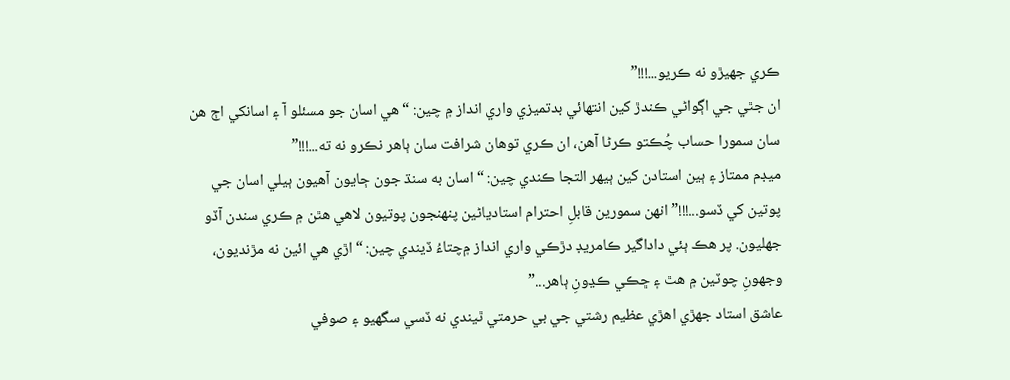ڪري جهيڙو نه ڪريو...!!!”
ان جٿي جي اڳواڻي ڪندڙ کين انتهائي بدتميزي واري انداز ۾ چين: “هي اسان جو مسئلو آ ۽ اسانکي اڄ هن سان سمورا حساب چُڪتو ڪرڻا آهن، ان ڪري توهان شرافت سان ٻاهر نڪرو نه ته...!!!”
ميڊم ممتاز ۽ ٻين استادن کين ٻيهر التجا ڪندي چين: “اسان به سنڌ جون ڄايون آهيون ٻيلي اسان جي پوتين کي ڏسو...!!!” انهن سمورين قابلِ احترام استادياڻين پنهنجون پوتيون لاهي هٿن ۾ ڪري سندن آڏو جهليون. پر هڪ ٻئي داداگير ڪامريڊ دڙڪي واري انداز ۾چتاءُ ڏيندي چين: “اڙي هي ائين نه مڙنديون، وجهونِ چوٽين ۾ هٿ ۽ ڇڪي ڪڍونِ ٻاهر...”
عاشق استاد جھڙي اھڙي عظيم رشتي جي بي حرمتي ٿيندي نه ڏسي سگھيو ۽ صوفي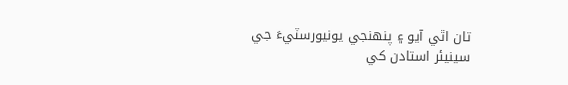تان اٿي آيو ۽ پنھنجي يونيورسٽيءَ جي سينيئر استادن کي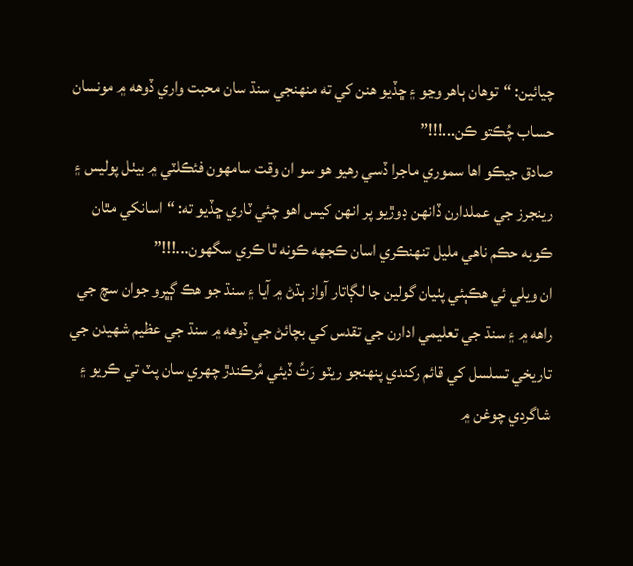چيائين: “توهان ٻاهر وڃو ۽ ڇڏيو هنن کي ته منهنجي سنڌ سان محبت واري ڏوهه ۾ مونسان حساب چُڪتو ڪن...!!!”
صادق جيڪو اھا سموري ماجرا ڏسي رھيو ھو سو ان وقت سامهون فئڪلٽي ۾ بيٺل پوليس ۽ رينجرز جي عملدارن ڏانهن ڊوڙيو پر انهن کيس اهو چئي ٽاري ڇڏيو ته: “اسانکي مٿان ڪوبه حڪم ناهي مليل تنهنڪري اسان ڪجهه ڪونه ٿا ڪري سگهون...!!!”
ان ويلي ئي هڪٻئي پٺيان گولين جا لڳاتار آواز ٻڌڻ ۾ آيا ۽ سنڌ جو هڪ ڳڀرو جوان سچ جي راهه ۾ ۽ سنڌ جي تعليمي ادارن جي تقدس کي بچائڻ جي ڏوهه ۾ سنڌ جي عظيم شهيدن جي تاريخي تسلسل کي قائم رکندي پنهنجو ريٽو رَتُ ڏيئي مُرڪندڙ چهري سان پٽ تي ڪريو ۽ شاگردي چوغن ۾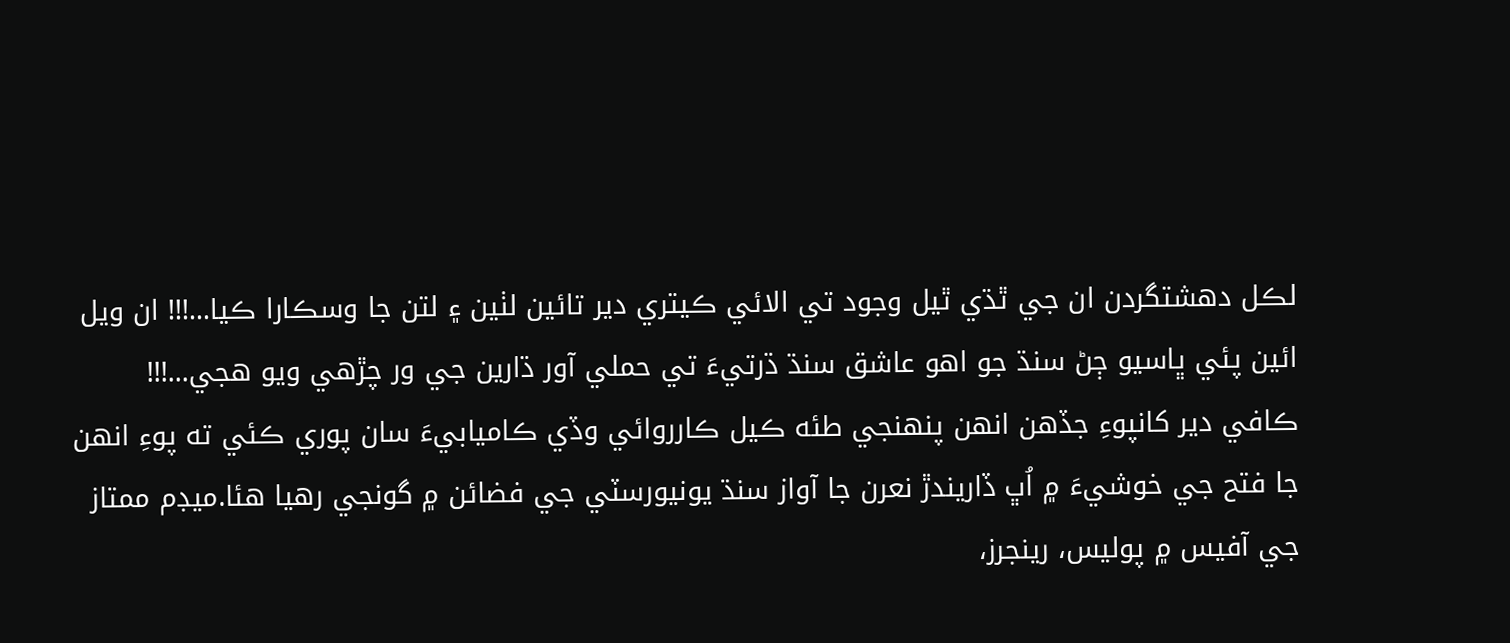لڪل دهشتگردن ان جي ٿڌي ٿيل وجود تي الائي ڪيتري دير تائين لٺين ۽ لتن جا وسڪارا ڪيا...!!! ان ويل ائين پئي ڀاسيو ڄڻ سنڌ جو اهو عاشق سنڌ ڌرتيءَ تي حملي آور ڌارين جي ور چڙهي ويو هجي...!!!
ڪافي دير کانپوءِ جڏهن انھن پنھنجي طئه ڪيل ڪارروائي وڏي ڪاميابيءَ سان پوري ڪئي ته پوءِ انھن جا فتح جي خوشيءَ ۾ اُڀ ڏاريندڙ نعرن جا آواز سنڌ يونيورسٽي جي فضائن ۾ گونجي رهيا هئا.ميڊم ممتاز جي آفيس ۾ پوليس، رينجرز،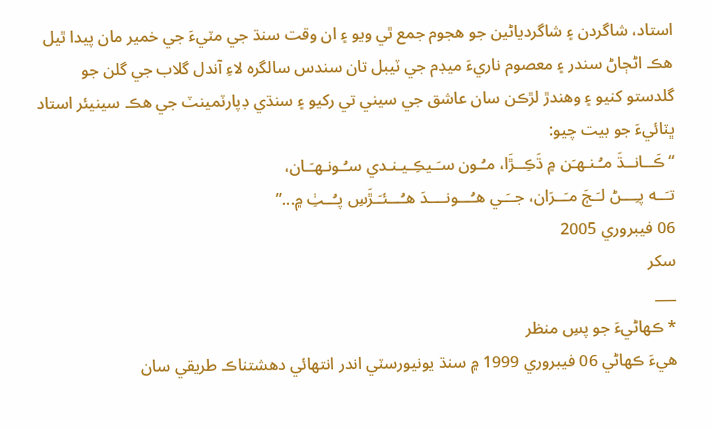استاد، شاگردن ۽ شاگردياڻين جو هجوم جمع ٿي ويو ۽ ان وقت سنڌ جي مٽيءَ جي خمير مان پيدا ٿيل هڪ اڻڄاڻ سندر ۽ معصوم ناريءَ ميڊم جي ٽيبل تان سندس سالگره لاءِ آندل گلاب جي گلن جو گلدستو کنيو ۽ وهندڙ لڙڪن سان عاشق جي سيني تي رکيو ۽ سنڌي ڊپارٽمينٽ جي هڪ سينيئر استاد ڀٽائيءَ جو بيت چيو:
“ڪَــانــڌَ مـُـنـهـَن ۾ ڌَڪِــڙَا، مـُـون سـَـيڪِـيـنـدي سـُـونـهـَـان،
تـَــه پـِـــڻ لـَـڄَ مـَــرَان، جــَـي هـُـــونــــدَ هـُـــئـَـڙَسِ پـُــٺِ ۾...”
06 فيبروري 2005
سکر
___
* ڪهاڻيءَ جو پسِ منظر
هيءَ ڪهاڻي 06 فيبروري 1999 ۾ سنڌ يونيورسٽي اندر انتهائي دهشتناڪ طريقي سان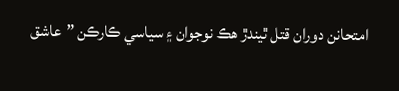امتحانن دوران قتل ٿيندڙ هڪ نوجوان ۽ سياسي ڪارڪن ”عاشق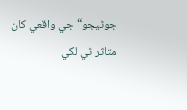جوڻيجو“ جي واقعي کان متاثر ٿي لکي